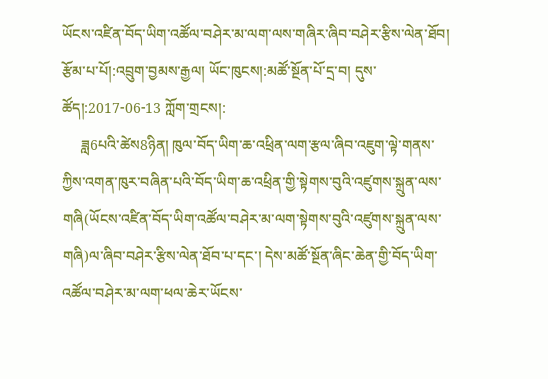ཡོངས་འཛིན་བོད་ཡིག་འཚོལ་བཤེར་མ་ལག་ལས་གཞིར་ཞིབ་བཤེར་རྩིས་ལེན་ཐོབ།
རྩོམ་པ་པོ།:འབྲུག་བྱམས་རྒྱལ། ཡོང་ཁུངས།:མཚོ་སྔོན་པོ་དྲ་བ། དུས་ཚོད།:2017-06-13 ཀློག་གྲངས།:
     ཟླ6པའི་ཚེས8ཉིན། ཁུལ་བོད་ཡིག་ཆ་འཕྲིན་ལག་རྩལ་ཞིབ་འཇུག་ལྟེ་གནས་ཀྱིས་འགན་ཁུར་བཞིན་པའི་བོད་ཡིག་ཆ་འཕྲིན་གྱི་སྟེགས་བུའི་འཛུགས་སྐྲུན་ལས་གཞི(ཡོངས་འཛིན་བོད་ཡིག་འཚོལ་བཤེར་མ་ལག་སྟེགས་བུའི་འཛུགས་སྐྲུན་ལས་གཞི)ལ་ཞིབ་བཤེར་རྩིས་ལེན་ཐོབ་པ་དང་། དེས་མཚོ་སྔོན་ཞིང་ཆེན་གྱི་བོད་ཡིག་འཚོལ་བཤེར་མ་ལག་ཕལ་ཆེར་ཡོངས་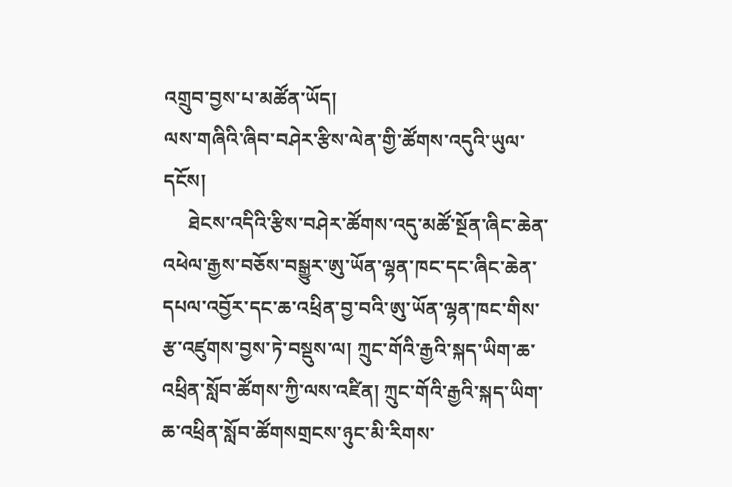འགྲུབ་བྱས་པ་མཚོན་ཡོད།
ལས་གཞིའི་ཞིབ་བཤེར་རྩིས་ལེན་གྱི་ཚོགས་འདུའི་ཡུལ་དངོས།
     ཐེངས་འདིའི་རྩིས་བཤེར་ཚོགས་འདུ་མཚོ་སྔོན་ཞིང་ཆེན་འཕེལ་རྒྱས་བཅོས་བསྒྱུར་ཨུ་ཡོན་ལྷན་ཁང་དང་ཞིང་ཆེན་དཔལ་འབྱོར་དང་ཆ་འཕྲིན་བྱ་བའི་ཨུ་ཡོན་ལྷན་ཁང་གིས་རྩ་འཛུགས་བྱས་ཏེ་བསྡུས་ལ། ཀྲུང་གོའི་རྒྱའི་སྐད་ཡིག་ཆ་འཕྲིན་སློབ་ཚོགས་ཀྱི་ལས་འཛིན། ཀྲུང་གོའི་རྒྱའི་སྐད་ཡིག་ཆ་འཕྲིན་སློབ་ཚོགསགྲངས་ཉུང་མི་རིགས་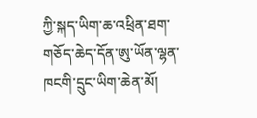ཀྱི་སྐད་ཡིག་ཆ་འཕྲིན་ཐག་གཅོད་ཆེད་དོན་ཨུ་ཡོན་ལྷན་ཁངགི་དྲུང་ཡིག་ཆེན་མོ།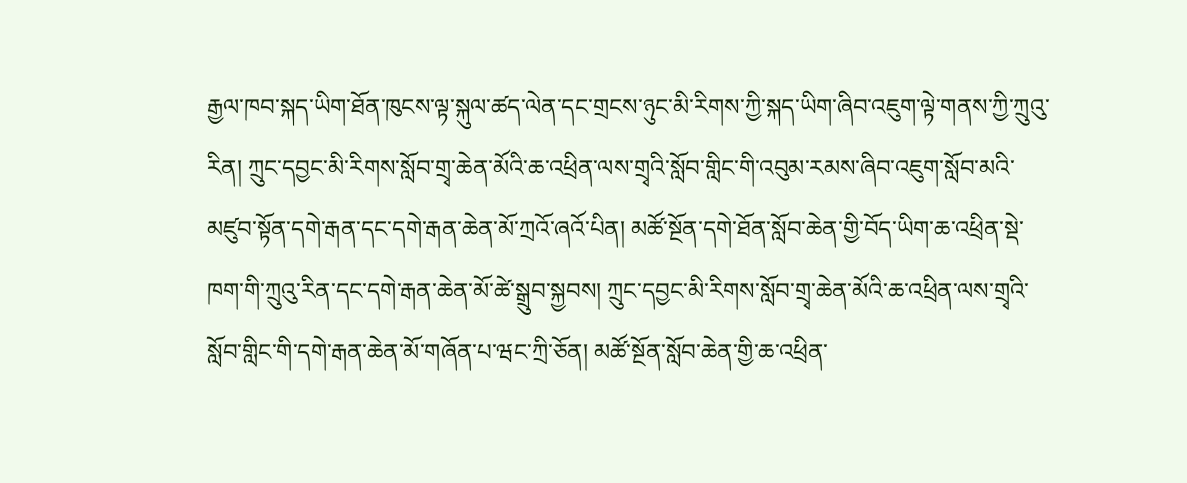རྒྱལ་ཁབ་སྐད་ཡིག་ཐོན་ཁུངས་ལྟ་སྐུལ་ཚད་ལེན་དང་གྲངས་ཉུང་མི་རིགས་ཀྱི་སྐད་ཡིག་ཞིབ་འཇུག་ལྟེ་གནས་ཀྱི་ཀྲུའུ་རིན། ཀྲུང་དབྱང་མི་རིགས་སློབ་གྲྭ་ཆེན་མོའི་ཆ་འཕྲིན་ལས་གྲྭའི་སློབ་གླིང་གི་འབུམ་རམས་ཞིབ་འཇུག་སློབ་མའི་མཛུབ་སྟོན་དགེ་རྒན་དང་དགེ་རྒན་ཆེན་མོ་ཀྲའོ་ཞའོ་པིན། མཚོ་སྔོན་དགེ་ཐོན་སློབ་ཆེན་གྱི་བོད་ཡིག་ཆ་འཕྲིན་སྡེ་ཁག་གི་ཀྲུའུ་རིན་དང་དགེ་རྒན་ཆེན་མོ་ཚེ་སྒྲུབ་སྐྱབས། ཀྲུང་དབྱང་མི་རིགས་སློབ་གྲྭ་ཆེན་མོའི་ཆ་འཕྲིན་ལས་གྲྭའི་སློབ་གླིང་གི་དགེ་རྒན་ཆེན་མོ་གཞོན་པ་ཝང་ཀྲི་ཅོན། མཚོ་སྔོན་སློབ་ཆེན་གྱི་ཆ་འཕྲིན་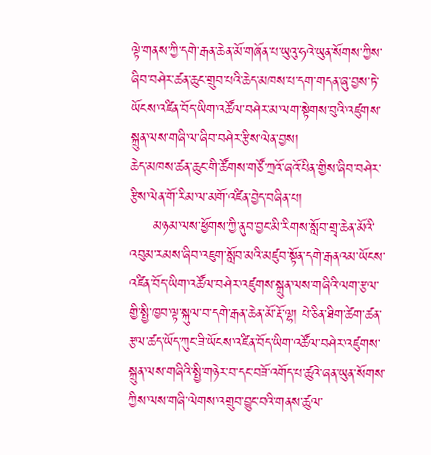ལྟེ་གནས་ཀྱི་དགེ་རྒན་ཆེན་མོ་གཞོན་པ་ཡུའུ་ཧའེ་ཡུན་སོགས་ཀྱིས་ཞིབ་བཤེར་ཚན་ཆུང་གྲུབ་པའི་ཆེད་མཁས་པ་དག་གདན་ཞུ་བྱས་ཏེ་ཡོངས་འཛིན་བོད་ཡིག་འཚོལ་བཤེར་མ་ལག་སྟེགས་བུའི་འཛུགས་སྐྲུན་ལས་གཞི་ལ་ཞིབ་བཤེར་རྩིས་ལེན་བྱས།
ཆེད་མཁས་ཚན་ཆུང་གི་ཚོགས་གཙོ་ཀྲའོ་ཞའོ་པིན་གྱིས་ཞིབ་བཤེར་རྩིས་ལེན་གོ་རིམ་ལ་མགོ་འཛིན་བྱེད་བཞིན་པ།
     མཉམ་ལས་ཕྱོགས་ཀྱི་ནུབ་བྱང་མི་རིགས་སློབ་གྲྭ་ཆེན་མོའི་འབུམ་རམས་ཞིབ་འཇུག་སློབ་མའི་མཛུབ་སྟོན་དགེ་རྒནའམ་ཡོངས་འཛིན་བོད་ཡིག་འཚོལ་བཤེར་འཛུགས་སྐྲུན་ལས་གཞིའི་ལག་རྩལ་གྱི་སྤྱི་ཁྱབ་ལྟ་སྐུལ་བ་དགེ་རྒན་ཆེན་མོ་རྡོ་ལྷ། པེ་ཅིན་ཐིག་ཚེག་ཚན་རྩལ་ཚད་ཡོད་ཀུང་ཟི་ཡོངས་འཛིན་བོད་ཡིག་འཚོལ་བཤེར་འཛུགས་སྐྲུན་ལས་གཞིའི་སྤྱི་གཉེར་བ་དང་བཟོ་འགོད་པ་ཚུའེ་ཞན་ཡུན་སོགས་ཀྱིས་ལས་གཞི་ལེགས་འགྲུབ་བྱུང་བའི་གནས་ཚུལ་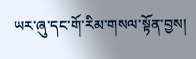ཡར་ཞུ་དང་གོ་རིམ་གསལ་སྟོན་བྱས།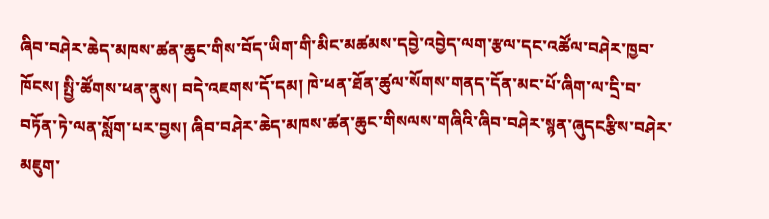ཞིབ་བཤེར་ཆེད་མཁས་ཚན་ཆུང་གིས་བོད་ཡིག་གི་མིང་མཚམས་དབྱེ་འབྱེད་ལག་རྩལ་དང་འཚོལ་བཤེར་ཁྱབ་ཁོངས། སྤྱི་ཚོགས་ཕན་ནུས། བདེ་འཇགས་དོ་དམ། ཁེ་ཕན་ཐོན་ཚུལ་སོགས་གནད་དོན་མང་པོ་ཞིག་ལ་དྲི་བ་བཏོན་ཏེ་ལན་སློག་པར་བྱས། ཞིབ་བཤེར་ཆེད་མཁས་ཚན་ཆུང་གིསལས་གཞིའི་ཞིབ་བཤེར་སྙན་ཞུདངརྩིས་བཤེར་མཇུག་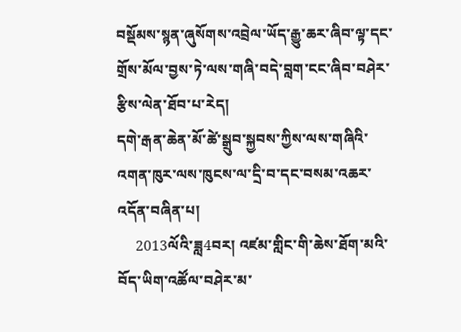བསྡོམས་སྙན་ཞུསོགས་འབྲེལ་ཡོད་རྒྱུ་ཆར་ཞིབ་ལྟ་དང་གྲོས་མོལ་བྱས་ཏེ་ལས་གཞི་བདེ་བླག་ངང་ཞིབ་བཤེར་རྩིས་ལེན་ཐོབ་པ་རེད།
དགེ་རྒན་ཆེན་མོ་ཚེ་སྒྲུབ་སྐྱབས་ཀྱིས་ལས་གཞིའི་འགན་ཁུར་ལས་ཁུངས་ལ་དྲི་བ་དང་བསམ་འཆར་འདོན་བཞིན་པ།
     2013ལོའི་ཟླ4བར། འཛམ་གླིང་གི་ཆེས་ཐོག་མའི་བོད་ཡིག་འཚོལ་བཤེར་མ་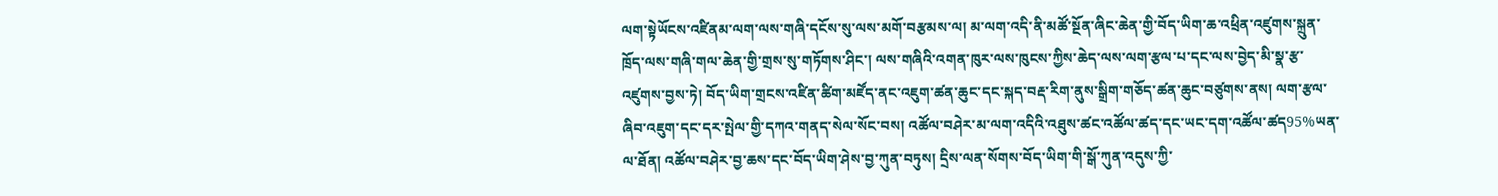ལག་སྟེཡོངས་འཛིནམ་ལག་ལས་གཞི་དངོས་སུ་ལས་མགོ་བརྩམས་ལ། མ་ལག་འདི་ནི་མཚོ་སྔོན་ཞིང་ཆེན་གྱི་བོད་ཡིག་ཆ་འཕྲིན་འཛུགས་སྐྲུན་ཁྲོད་ལས་གཞི་གལ་ཆེན་གྱི་གྲས་སུ་གཏོགས་ཤིང་། ལས་གཞིའི་འགན་ཁུར་ལས་ཁུངས་ཀྱིས་ཆེད་ལས་ལག་རྩལ་པ་དང་ལས་བྱེད་མི་སྣ་རྩ་འཛུགས་བྱས་ཏེ། བོད་ཡིག་གྲངས་འཛིན་ཚིག་མཛོད་ནང་འཇུག་ཚན་ཆུང་དང་སྐད་བརྡ་རིག་ནུས་སྒྲིག་གཅོད་ཚན་ཆུང་བཙུགས་ནས། ལག་རྩལ་ཞིབ་འཇུག་དང་དར་སྤེལ་གྱི་དཀའ་གནད་སེལ་སོང་བས། འཚོལ་བཤེར་མ་ལག་འདིའི་འཐུས་ཚང་འཚོལ་ཚད་དང་ཡང་དག་འཚོལ་ཚད95%ཡན་ལ་ཐོན། འཚོལ་བཤེར་བྱ་ཆས་དང་བོད་ཡིག་ཤེས་བྱ་ཀུན་བཏུས། དྲིས་ལན་སོགས་བོད་ཡིག་གི་སྒོ་ཀུན་འདུས་ཀྱི་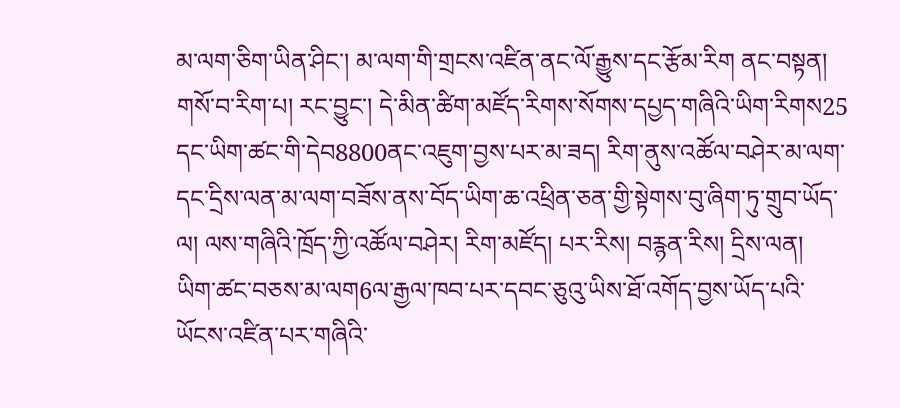མ་ལག་ཅིག་ཡིན་ཤིང་། མ་ལག་གི་གྲངས་འཛིན་ནང་ལོ་རྒྱུས་དང་རྩོམ་རིག ནང་བསྟན། གསོ་བ་རིག་པ། རང་བྱུང་། དེ་མིན་ཚིག་མཛོད་རིགས་སོགས་དཔྱད་གཞིའི་ཡིག་རིགས25 དང་ཡིག་ཚང་གི་དེབ8800ནང་འཇུག་བྱས་པར་མ་ཟད། རིག་ནུས་འཚོལ་བཤེར་མ་ལག་དང་དྲིས་ལན་མ་ལག་བཟོས་ནས་བོད་ཡིག་ཆ་འཕྲིན་ཅན་གྱི་སྟེགས་བུ་ཞིག་ཏུ་གྲུབ་ཡོད་ལ། ལས་གཞིའི་ཁྲོད་ཀྱི་འཚོལ་བཤེར། རིག་མཛོད། པར་རིས། བརྙན་རིས། དྲིས་ལན། ཡིག་ཚང་བཅས་མ་ལག6ལ་རྒྱལ་ཁབ་པར་དབང་ཅུའུ་ཡིས་ཐོ་འགོད་བྱས་ཡོད་པའི་ཡོངས་འཛིན་པར་གཞིའི་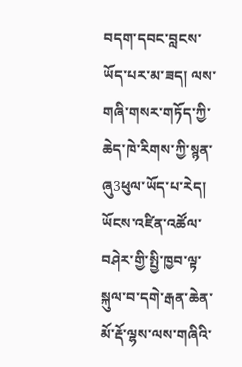བདག་དབང་བླངས་ཡོད་པར་མ་ཟད། ལས་གཞི་གསར་གཏོད་ཀྱི་ཆེད་ཁེ་རིགས་ཀྱི་སྙན་ཞུ3ཕུལ་ཡོད་པ་རེད།
ཡོངས་འཛིན་འཚོལ་བཤེར་གྱི་སྤྱི་ཁྱབ་ལྟ་སྐུལ་བ་དགེ་རྒན་ཆེན་མོ་རྡོ་ལྷས་ལས་གཞིའི་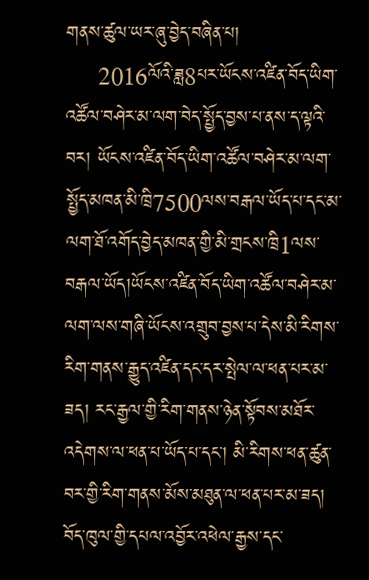གནས་ཚུལ་ཡར་ཞུ་བྱེད་བཞིན་པ།
     2016ལོའི་ཟླ8པར་ཡོངས་འཛིན་བོད་ཡིག་འཚོལ་བཤེར་མ་ལག་བེད་སྤྱོད་བྱས་པ་ནས་ད་ལྟའི་བར། ཡོངས་འཛིན་བོད་ཡིག་འཚོལ་བཤེར་མ་ལག་སྤྱོད་མཁན་མི་ཁྲི7500ལས་བརྒལ་ཡོད་པ་དང་མ་ལག་ཐོ་འགོད་བྱེད་མཁན་གྱི་མི་གྲངས་ཁྲི1ལས་བརྒལ་ཡོད།ཡོངས་འཛིན་བོད་ཡིག་འཚོལ་བཤེར་མ་ལག་ལས་གཞི་ཡོངས་འགྲུབ་བྱས་པ་དེས་མི་རིགས་རིག་གནས་རྒྱུད་འཛིན་དང་དར་སྤེལ་ལ་ཕན་པར་མ་ཟད། རང་རྒྱལ་གྱི་རིག་གནས་ཉེན་སྟོབས་མཐོར་འདེགས་ལ་ཕན་པ་ཡོད་པ་དང་། མི་རིགས་ཕན་ཚུན་བར་གྱི་རིག་གནས་མོས་མཐུན་ལ་ཕན་པར་མ་ཟད། བོད་ཁུལ་གྱི་དཔལ་འབྱོར་འཕེལ་རྒྱས་དང་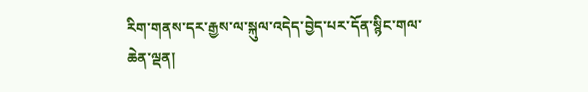རིག་གནས་དར་རྒྱས་ལ་སྐུལ་འདེད་བྱེད་པར་དོན་སྙིང་གལ་ཆེན་ལྡན།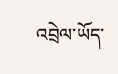འབྲེལ་ཡོད་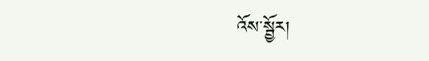འོས་སྦྱོར།